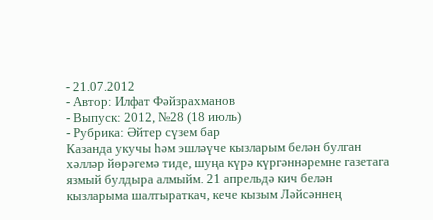- 21.07.2012
- Автор: Илфат Фәйзрахманов
- Выпуск: 2012, №28 (18 июль)
- Рубрика: Әйтер сүзем бар
Казанда укучы һәм эшләүче кызларым белән булган хәлләр йөрәгемә тиде, шуңа күрә күргәннәремне газетага язмый булдыра алмыйм. 21 апрельдә кич белән кызларыма шалтыраткач, кече кызым Ләйсәннең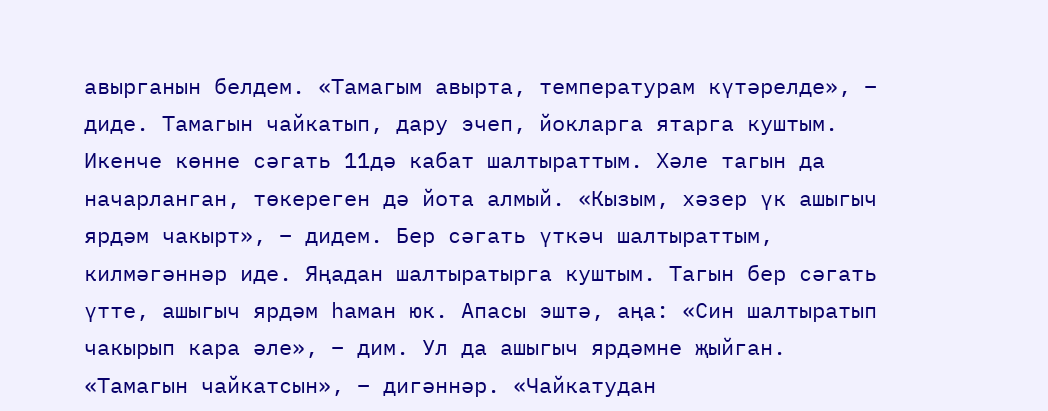авырганын белдем. «Тамагым авырта, температурам күтәрелде», – диде. Тамагын чайкатып, дару эчеп, йокларга ятарга куштым.
Икенче көнне сәгать 11дә кабат шалтыраттым. Хәле тагын да начарланган, төкереген дә йота алмый. «Кызым, хәзер үк ашыгыч ярдәм чакырт», – дидем. Бер сәгать үткәч шалтыраттым, килмәгәннәр иде. Яңадан шалтыратырга куштым. Тагын бер сәгать үтте, ашыгыч ярдәм һаман юк. Апасы эштә, аңа: «Син шалтыратып чакырып кара әле», – дим. Ул да ашыгыч ярдәмне җыйган. «Тамагын чайкатсын», – дигәннәр. «Чайкатудан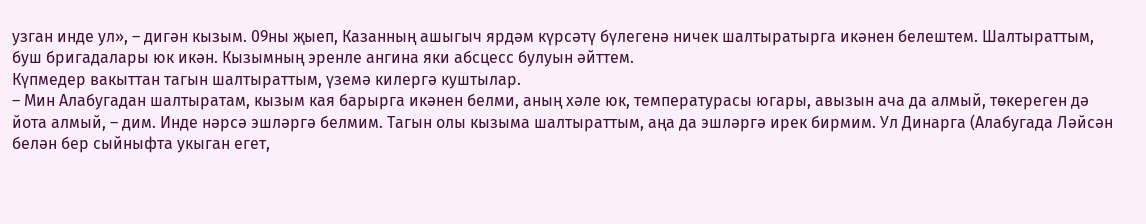узган инде ул», – дигән кызым. 09ны җыеп, Казанның ашыгыч ярдәм күрсәтү бүлегенә ничек шалтыратырга икәнен белештем. Шалтыраттым, буш бригадалары юк икән. Кызымның эренле ангина яки абсцесс булуын әйттем.
Күпмедер вакыттан тагын шалтыраттым, үземә килергә куштылар.
– Мин Алабугадан шалтыратам, кызым кая барырга икәнен белми, аның хәле юк, температурасы югары, авызын ача да алмый, төкереген дә йота алмый, – дим. Инде нәрсә эшләргә белмим. Тагын олы кызыма шалтыраттым, аңа да эшләргә ирек бирмим. Ул Динарга (Алабугада Ләйсән белән бер сыйныфта укыган егет,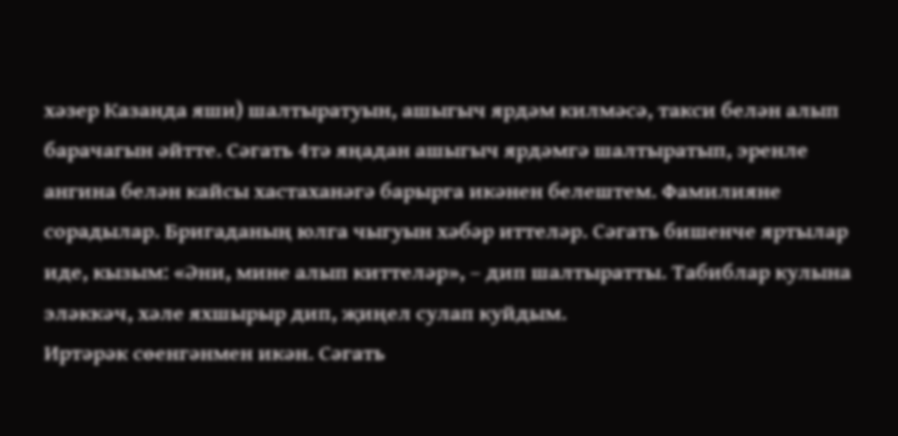хәзер Казанда яши) шалтыратуын, ашыгыч ярдәм килмәсә, такси белән алып барачагын әйтте. Сәгать 4тә яңадан ашыгыч ярдәмгә шалтыратып, эренле ангина белән кайсы хастаханәгә барырга икәнен белештем. Фамилияне сорадылар. Бригаданың юлга чыгуын хәбәр иттеләр. Сәгать бишенче яртылар иде, кызым: «Әни, мине алып киттеләр», – дип шалтыратты. Табиблар кулына эләккәч, хәле яхшырыр дип, җиңел сулап куйдым.
Иртәрәк сөенгәнмен икән. Сәгать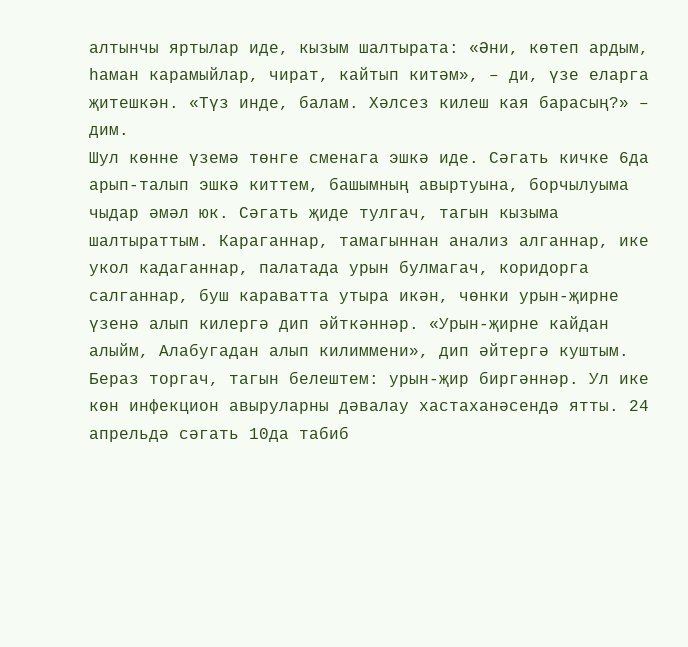алтынчы яртылар иде, кызым шалтырата: «Әни, көтеп ардым, һаман карамыйлар, чират, кайтып китәм», – ди, үзе еларга җитешкән. «Түз инде, балам. Хәлсез килеш кая барасың?» – дим.
Шул көнне үземә төнге сменага эшкә иде. Сәгать кичке 6да арып-талып эшкә киттем, башымның авыртуына, борчылуыма чыдар әмәл юк. Сәгать җиде тулгач, тагын кызыма шалтыраттым. Караганнар, тамагыннан анализ алганнар, ике укол кадаганнар, палатада урын булмагач, коридорга салганнар, буш караватта утыра икән, чөнки урын-җирне үзенә алып килергә дип әйткәннәр. «Урын-җирне кайдан алыйм, Алабугадан алып килиммени», дип әйтергә куштым. Бераз торгач, тагын белештем: урын-җир биргәннәр. Ул ике көн инфекцион авыруларны дәвалау хастаханәсендә ятты. 24 апрельдә сәгать 10да табиб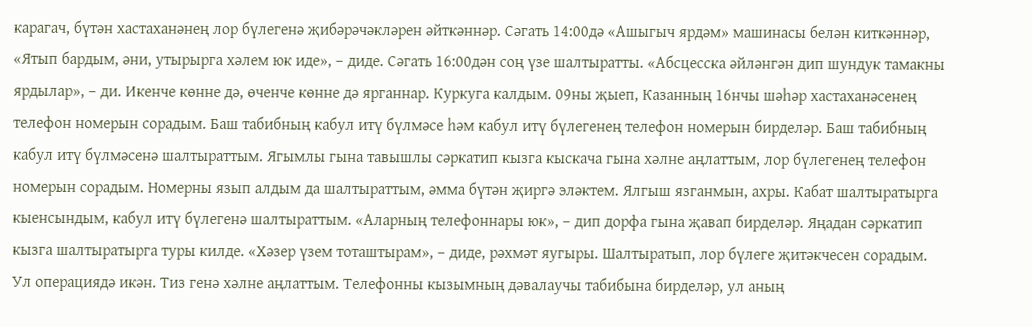карагач, бүтән хастаханәнең лор бүлегенә җибәрәчәкләрен әйткәннәр. Сәгать 14:00дә «Ашыгыч ярдәм» машинасы белән киткәннәр, «Ятып бардым, әни, утырырга хәлем юк иде», – диде. Сәгать 16:00дән соң үзе шалтыратты. «Абсцесска әйләнгән дип шундук тамакны ярдылар», – ди. Икенче көнне дә, өченче көнне дә ярганнар. Куркуга калдым. 09ны җыеп, Казанның 16нчы шәһәр хастаханәсенең телефон номерын сорадым. Баш табибның кабул итү бүлмәсе һәм кабул итү бүлегенең телефон номерын бирделәр. Баш табибның кабул итү бүлмәсенә шалтыраттым. Ягымлы гына тавышлы сәркатип кызга кыскача гына хәлне аңлаттым, лор бүлегенең телефон номерын сорадым. Номерны язып алдым да шалтыраттым, әмма бүтән җиргә эләктем. Ялгыш язганмын, ахры. Кабат шалтыратырга кыенсындым, кабул итү бүлегенә шалтыраттым. «Аларның телефоннары юк», – дип дорфа гына җавап бирделәр. Яңадан сәркатип кызга шалтыратырга туры килде. «Хәзер үзем тоташтырам», – диде, рәхмәт яугыры. Шалтыратып, лор бүлеге җитәкчесен сорадым. Ул операциядә икән. Тиз генә хәлне аңлаттым. Телефонны кызымның дәвалаучы табибына бирделәр, ул аның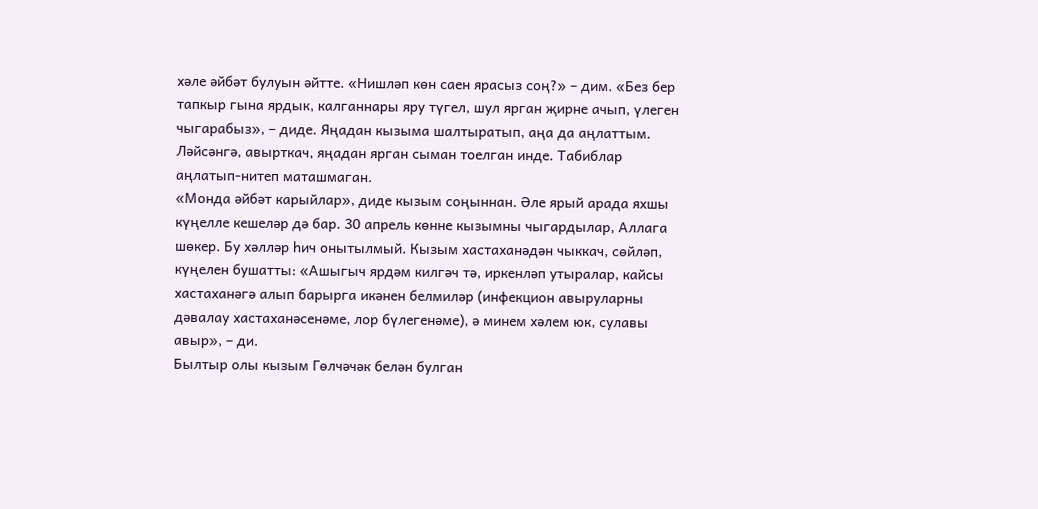хәле әйбәт булуын әйтте. «Нишләп көн саен ярасыз соң?» – дим. «Без бер тапкыр гына ярдык, калганнары яру түгел, шул ярган җирне ачып, үлеген чыгарабыз», – диде. Яңадан кызыма шалтыратып, аңа да аңлаттым. Ләйсәнгә, авырткач, яңадан ярган сыман тоелган инде. Табиблар аңлатып-нитеп маташмаган.
«Монда әйбәт карыйлар», диде кызым соңыннан. Әле ярый арада яхшы күңелле кешеләр дә бар. 30 апрель көнне кызымны чыгардылар, Аллага шөкер. Бу хәлләр һич онытылмый. Кызым хастаханәдән чыккач, сөйләп, күңелен бушатты: «Ашыгыч ярдәм килгәч тә, иркенләп утыралар, кайсы хастаханәгә алып барырга икәнен белмиләр (инфекцион авыруларны дәвалау хастаханәсенәме, лор бүлегенәме), ә минем хәлем юк, сулавы авыр», – ди.
Былтыр олы кызым Гөлчәчәк белән булган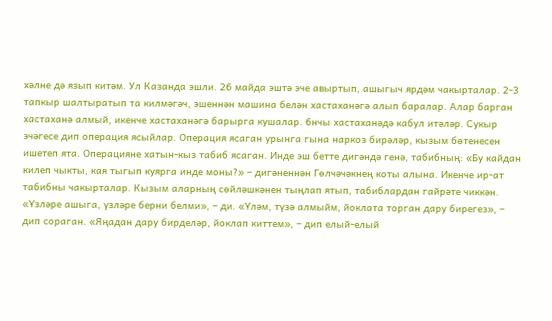хәлне дә язып китәм. Ул Казанда эшли. 26 майда эштә эче авыртып, ашыгыч ярдәм чакырталар. 2-3 тапкыр шалтыратып та килмәгәч, эшеннән машина белән хастаханәгә алып баралар. Алар барган хастаханә алмый, икенче хастаханәгә барырга кушалар. 6нчы хастаханәдә кабул итәләр. Сукыр эчәгесе дип операция ясыйлар. Операция ясаган урынга гына наркоз бирәләр, кызым бөтенесен ишетеп ята. Операцияне хатын-кыз табиб ясаган. Инде эш бетте дигәндә генә, табибның: «Бу кайдан килеп чыкты, кая тыгып куярга инде моны?» – дигәненнән Гөлчәчәкнең коты алына. Икенче ир-ат табибны чакырталар. Кызым аларның сөйләшкәнен тыңлап ятып, табиблардан гайрәте чиккән. «Үзләре ашыга, үзләре берни белми», – ди. «Үләм, түзә алмыйм, йоклата торган дару бирегез», – дип сораган. «Яңадан дару бирделәр, йоклап киттем», – дип елый-елый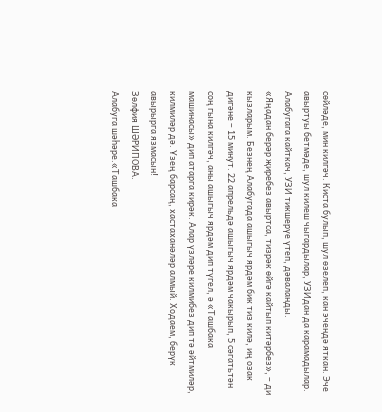сөйләде, мин килгәч. Киста булып, шул өзелеп, кан эчендә яткан. Эче авыртуы бетмәде, шул килеш чыгардылар, УЗИдан да карамадылар. Алабугага кайткач, УЗИ тикшерүе үтеп, дәваланды.
«Яңадан берәр җиребез авыртса, тизрәк өйгә кайтып китәрбез», – ди кызларым. Безнең Алабугада ашыгыч ярдәм бик тиз килә, иң озак дигәне – 15 минут. 22 апрельдә ашыгыч ярдәм чакырып, 5 сәгатьтән соң гына килгәч, аны ашыгыч ярдәм дип түгел, ә «Ташбака машинасы» дип атарга кирәк. Алар үзләре килмибез дип тә әйтмиләр, килмиләр дә. Үзең барсаң, хастаханәләр алмый. Ходаем, берүк авырырга язмасын!
Зөлфия ШӘРИПОВА.
Алабуга шәһәре.«Ташбака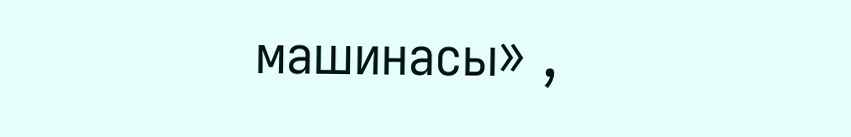машинасы» ,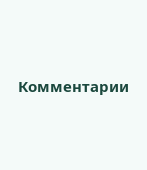Комментарии